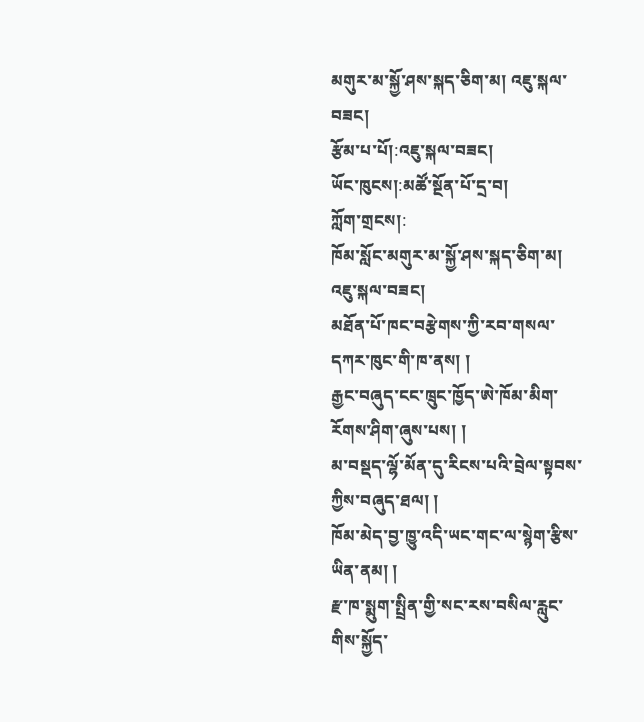མགུར་མ་སྐྱོ་ཤས་སྐད་ཅིག་མ། འཇུ་སྐལ་བཟང།
རྩོམ་པ་པོ།:འཇུ་སྐལ་བཟང།
ཡོང་ཁུངས།:མཚོ་སྔོན་པོ་དྲ་བ།
ཀློག་གྲངས།:
ཁོམ་སློང་མགུར་མ་སྐྱོ་ཤས་སྐད་ཅིག་མ།
འཇུ་སྐལ་བཟང།
མཐོན་པོ་ཁང་བརྩེགས་ཀྱི་རབ་གསལ་དཀར་ཁུང་གི་ཁ་ནས། །
རྒྱང་བཞུད་ངང་ཁྲུང་ཁྱོད་ཨེ་ཁོམ་མིག་རོགས་ཤིག་ཞུས་པས། །
མ་བསྡད་ལྷོ་མོན་དུ་རིངས་པའི་བྲེལ་སྟབས་ཀྱིས་བཞུད་ཐལ། །
ཁོམ་མེད་བྱ་ཁྱུ་འདི་ཡང་གང་ལ་སྙེག་རྩིས་ཡིན་ནམ། །
རྫ་ཁ་སྨུག་སྤྲིན་གྱི་སང་རས་བསིལ་རླུང་གིས་སྐྱོད་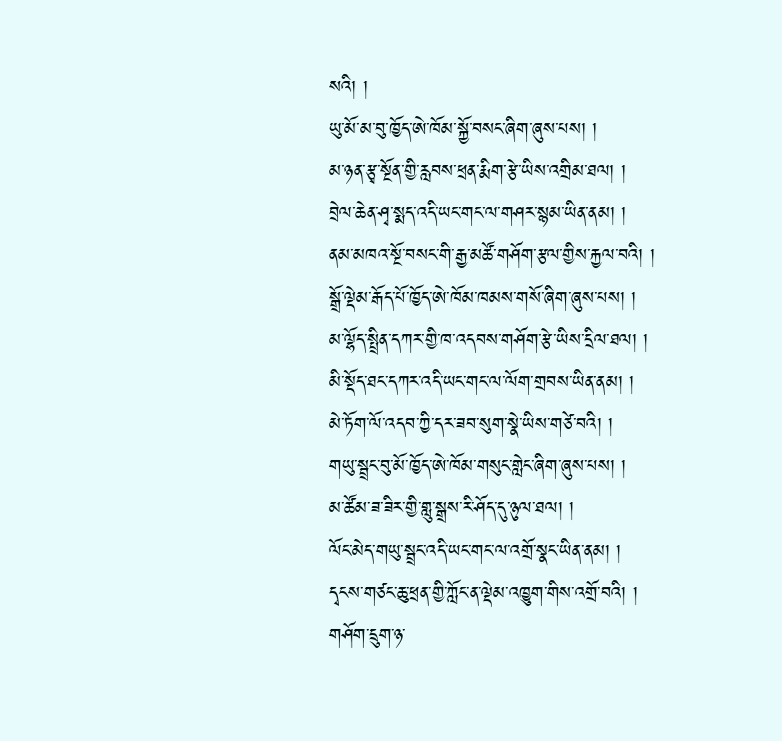སའི། །
ཡུ་མོ་མ་བུ་ཁྱོད་ཨེ་ཁོམ་སྐྱོ་བསང་ཞིག་ཞུས་པས། །
མ་ཉན་རྩྭ་སྔོན་གྱི་རླབས་ཕྲན་རྨིག་རྩེ་ཡིས་འགྲིམ་ཐལ། །
བྲེལ་ཆེན་ཤྭ་སྨད་འདི་ཡང་གང་ལ་གཤར་སྙམ་ཡིན་ནམ། །
ནམ་མཁའ་སྔོ་བསང་གི་རྒྱ་མཚོ་གཤོག་རྩལ་གྱིས་རྐྱལ་བའི། །
སྒྲོ་ལྡེམ་རྒོད་པོ་ཁྱོད་ཨེ་ཁོམ་ཁམས་གསོ་ཞིག་ཞུས་པས། །
མ་ལྷོད་སྤྲིན་དཀར་གྱི་ཁ་འདབས་གཤོག་རྩེ་ཡིས་དྲིལ་ཐལ། །
མི་སྡོད་ཐང་དཀར་འདི་ཡང་གང་ལ་ལོག་གྲབས་ཡིན་ནམ། །
མེ་ཏོག་ལོ་འདབ་ཀྱི་དར་ཟབ་སུག་སྣེ་ཡིས་གཙེ་བའི། །
གཡུ་སྦྲང་བུ་མོ་ཁྱོད་ཨེ་ཁོམ་གསུང་གླེང་ཞིག་ཞུས་པས། །
མ་ཚོམ་ཟ་ཟིར་གྱི་གླུ་སྒྲས་རི་ཤོད་དུ་ཉུལ་ཐལ། །
ལོང་མེད་གཡུ་སྦྲང་འདི་ཡང་གང་ལ་འགྲོ་སྣང་ཡིན་ནམ། །
དྭངས་གཙང་ཆུ་ཕྲན་གྱི་ཀློང་ན་ལྡེམ་འཁྱུག་གིས་འགྲོ་བའི། །
གཤོག་དྲུག་ཉ་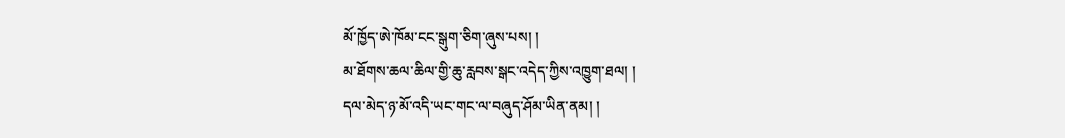མོ་ཁྱོད་ཨེ་ཁོམ་ངང་སྒུག་ཅིག་ཞུས་པས། །
མ་ཐོགས་ཆལ་ཆིལ་གྱི་ཆུ་རླབས་སྒང་འདེད་ཀྱིས་འཁྱུག་ཐལ། །
དལ་མེད་ཉ་མོ་འདི་ཡང་གང་ལ་བཞུད་ཤོམ་ཡིན་ནམ། །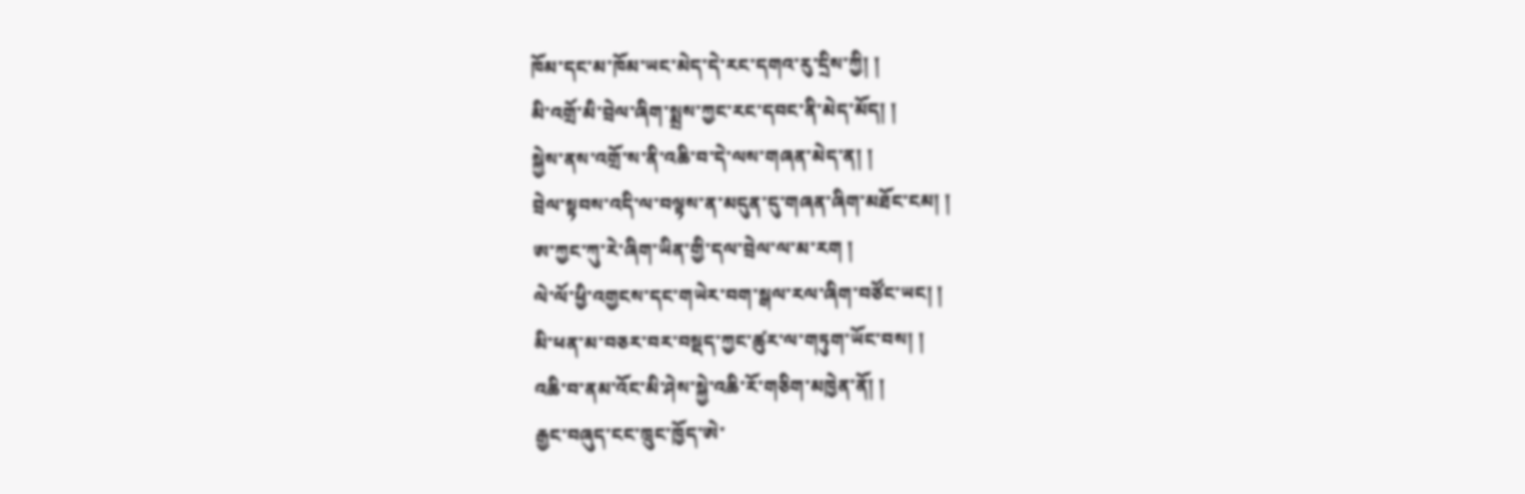ཁོམ་དང་མ་ཁོམ་ཡང་མེད་དེ་རང་དགའ་རུ་དྲིས་ཀྱི། །
མི་འགྲོ་མི་བྲེལ་ཞིག་སྨྲས་ཀྱང་རང་དབང་ནི་མེད་མོད། །
སྐྱེས་ནས་འགྲོ་ས་ནི་འཆི་བ་དེ་ལས་གཞན་མེད་ན། །
བྲེལ་སྟབས་འདི་ལ་བལྟས་ན་མདུན་དུ་གཞན་ཞིག་མཐོང་ངམ། །
ཨ་ཀྱང་ཀུ་རེ་ཞིག་ཡིན་གྱི་དལ་བྲེལ་ལ་མ་རག །
ལེ་ལོ་ཕྱི་འགྱངས་དང་གཡེར་བག་སྒལ་རལ་ཞིག་བཙོང་ཡང། །
མི་ཕན་མ་བཅར་བར་བསྡད་ཀྱང་ཚུར་ལ་གཏུག་ཡོང་བས། །
འཆི་བ་ནམ་འོང་མི་ཤེས་སྐྱེ་འཆི་རོ་གཅིག་མཁྱེན་ནོ། །
རྒྱང་བཞུད་ངང་ཁྲུང་ཁྱོད་ཨེ་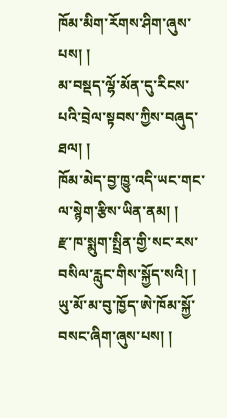ཁོམ་མིག་རོགས་ཤིག་ཞུས་པས། །
མ་བསྡད་ལྷོ་མོན་དུ་རིངས་པའི་བྲེལ་སྟབས་ཀྱིས་བཞུད་ཐལ། །
ཁོམ་མེད་བྱ་ཁྱུ་འདི་ཡང་གང་ལ་སྙེག་རྩིས་ཡིན་ནམ། །
རྫ་ཁ་སྨུག་སྤྲིན་གྱི་སང་རས་བསིལ་རླུང་གིས་སྐྱོད་སའི། །
ཡུ་མོ་མ་བུ་ཁྱོད་ཨེ་ཁོམ་སྐྱོ་བསང་ཞིག་ཞུས་པས། །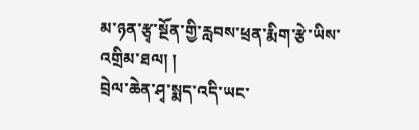མ་ཉན་རྩྭ་སྔོན་གྱི་རླབས་ཕྲན་རྨིག་རྩེ་ཡིས་འགྲིམ་ཐལ། །
བྲེལ་ཆེན་ཤྭ་སྨད་འདི་ཡང་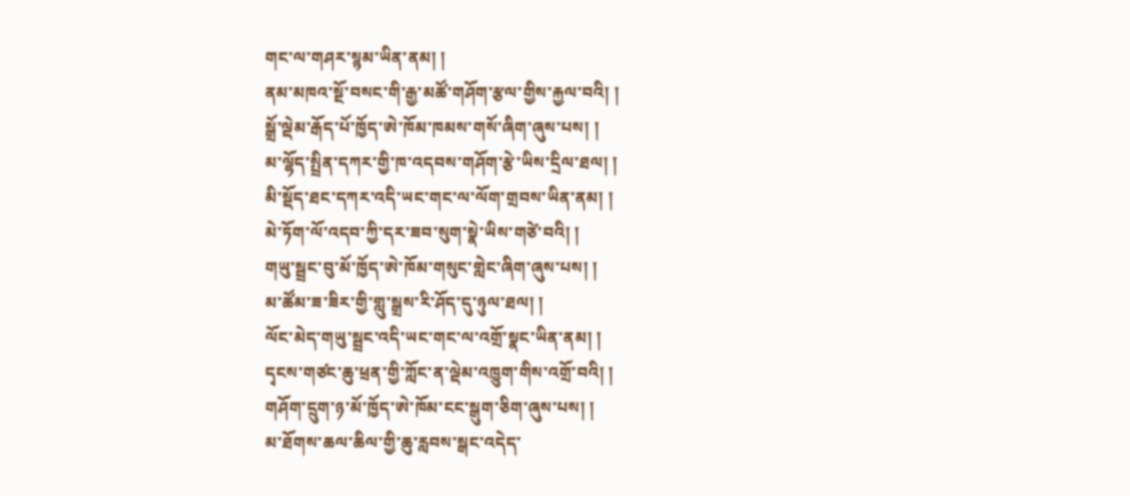གང་ལ་གཤར་སྙམ་ཡིན་ནམ། །
ནམ་མཁའ་སྔོ་བསང་གི་རྒྱ་མཚོ་གཤོག་རྩལ་གྱིས་རྐྱལ་བའི། །
སྒྲོ་ལྡེམ་རྒོད་པོ་ཁྱོད་ཨེ་ཁོམ་ཁམས་གསོ་ཞིག་ཞུས་པས། །
མ་ལྷོད་སྤྲིན་དཀར་གྱི་ཁ་འདབས་གཤོག་རྩེ་ཡིས་དྲིལ་ཐལ། །
མི་སྡོད་ཐང་དཀར་འདི་ཡང་གང་ལ་ལོག་གྲབས་ཡིན་ནམ། །
མེ་ཏོག་ལོ་འདབ་ཀྱི་དར་ཟབ་སུག་སྣེ་ཡིས་གཙེ་བའི། །
གཡུ་སྦྲང་བུ་མོ་ཁྱོད་ཨེ་ཁོམ་གསུང་གླེང་ཞིག་ཞུས་པས། །
མ་ཚོམ་ཟ་ཟིར་གྱི་གླུ་སྒྲས་རི་ཤོད་དུ་ཉུལ་ཐལ། །
ལོང་མེད་གཡུ་སྦྲང་འདི་ཡང་གང་ལ་འགྲོ་སྣང་ཡིན་ནམ། །
དྭངས་གཙང་ཆུ་ཕྲན་གྱི་ཀློང་ན་ལྡེམ་འཁྱུག་གིས་འགྲོ་བའི། །
གཤོག་དྲུག་ཉ་མོ་ཁྱོད་ཨེ་ཁོམ་ངང་སྒུག་ཅིག་ཞུས་པས། །
མ་ཐོགས་ཆལ་ཆིལ་གྱི་ཆུ་རླབས་སྒང་འདེད་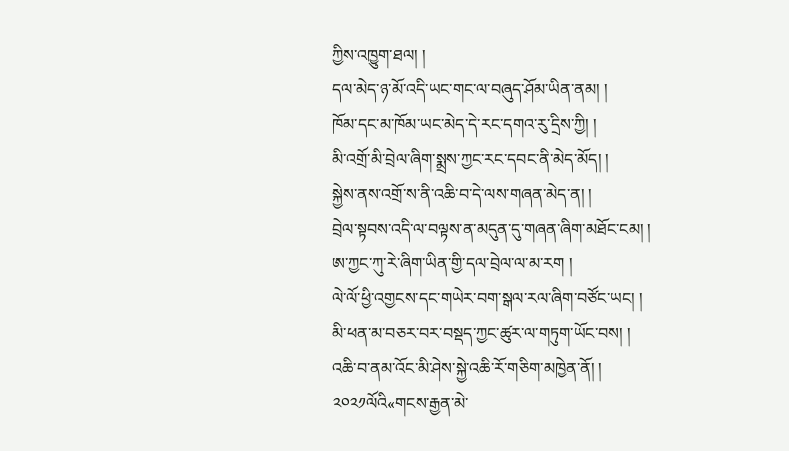ཀྱིས་འཁྱུག་ཐལ། །
དལ་མེད་ཉ་མོ་འདི་ཡང་གང་ལ་བཞུད་ཤོམ་ཡིན་ནམ། །
ཁོམ་དང་མ་ཁོམ་ཡང་མེད་དེ་རང་དགའ་རུ་དྲིས་ཀྱི། །
མི་འགྲོ་མི་བྲེལ་ཞིག་སྨྲས་ཀྱང་རང་དབང་ནི་མེད་མོད། །
སྐྱེས་ནས་འགྲོ་ས་ནི་འཆི་བ་དེ་ལས་གཞན་མེད་ན། །
བྲེལ་སྟབས་འདི་ལ་བལྟས་ན་མདུན་དུ་གཞན་ཞིག་མཐོང་ངམ། །
ཨ་ཀྱང་ཀུ་རེ་ཞིག་ཡིན་གྱི་དལ་བྲེལ་ལ་མ་རག །
ལེ་ལོ་ཕྱི་འགྱངས་དང་གཡེར་བག་སྒལ་རལ་ཞིག་བཙོང་ཡང། །
མི་ཕན་མ་བཅར་བར་བསྡད་ཀྱང་ཚུར་ལ་གཏུག་ཡོང་བས། །
འཆི་བ་ནམ་འོང་མི་ཤེས་སྐྱེ་འཆི་རོ་གཅིག་མཁྱེན་ནོ། །
༢༠༢༡ལོའི«གངས་རྒྱན་མེ་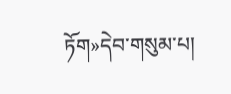ཏོག»དེབ་གསུམ་པ།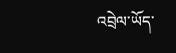འབྲེལ་ཡོད་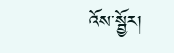འོས་སྦྱོར།